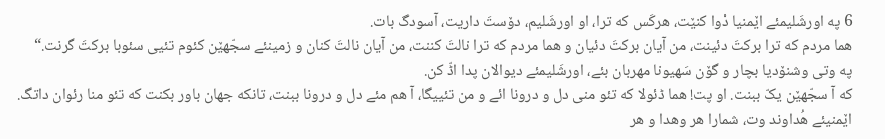6 په اورشَلیمئے اێمنیا دْوا کنێت، هرکَس که ترا، او اورشَلیم، دۆستَ داریت، آسودگ بات.
هما مردم که ترا برکتَ دئینت، من آیان برکتَ دئیان و هما مردم که ترا نالتَ کننت، من آیان نالتَ کنان و زمینئے سجّهێن کئوم تئیی سئوبا برکتَ گرنت.“
په وتی وشنۆدیا بچار و گۆن سَهیونا مهربان بئے، اورشَلیمئے دیوالان پدا اڈّ کن.
که آ سجّهێن یکّ ببنت. او پت! هما ڈئولا که تئو منی دل و درونا ائے و من تئییگا، آ هم مئے دل و درونا ببنت، تانکه جهان باور بکنت که تئو منا رئوان داتگ.
اێمنیئے هُداوند وت، شمارا هر وهدا و هر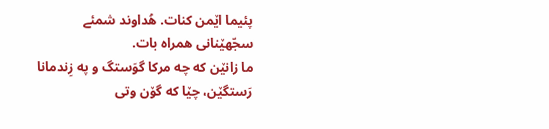پئیما اێمن کنات. هُداوند شمئے سجّهێنانی همراه بات.
ما زانێن که چه مرکا گوَستگ و په زِندمانا رَستگێن، چێا که گۆن وتی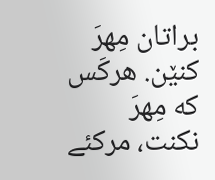براتان مِهرَ کنێن. هرکَس که مِهرَ نکنت، مرکئے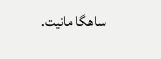ساهگا مانیت.